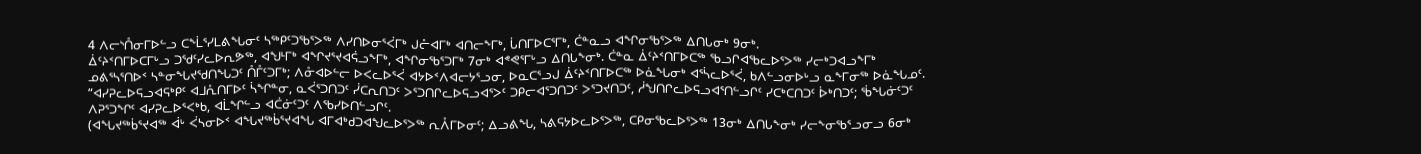4 ᐱᓕᔅᑍᓂᒥᐅᓪᓗ ᑕᖕᒫᕐᓯᒪᕕᖓᓂᑦ ᓴᖅᑭᑦᑐᖃᕐᐳᖅ ᐱᓯᑎᐅᓂᕐᐹᒥᒃ ᒍᓔᐊᒥᒃ ᐊᑎᓕᖕᒥᒃ, ᒑᑎᒥᐅᑕᕐᒥᒃ, ᑖᓐᓇᓗ ᐊᖏᓂᖃᕐᐳᖅ ᐃᑎᒐᓂᒃ 9ᓂᒃ.
ᐄᑦᔨᑉᑎᒥᐅᑕᒥᒡᓗ ᑐᖁᑦᓯᓚᐅᕆᕗᖅ, ᐊᖑᒻᒥᒃ ᐊᖏᔪᕐᔪᐊᕌᓗᖕᒥᒃ, ᐊᖏᓂᖃᕐᑐᒥᒃ 7ᓂᒃ ᐊᕝᕙᕐᒥᒡᓗ ᐃᑎᒐᖕᓂᒃ. ᑖᓐᓇ ᐄᑦᔨᑉᑎᒥᐅᑕᖅ ᖃᓗᒋᐊᖃᓚᐅᕐᐳᖅ ᓯᓕᒃᑐᐊᓗᖕᒥᒃ ᓄᕕᕐᓴᕐᑎᐅᑉ ᓴᓐᓂᖓᔪᖁᑎᖓᑐᑦ ᑍᒤᑦᑐᒥᒃ; ᐱᓁᐊᐅᓪᓕ ᐅᐸᓚᐅᕐᐹ ᐊᔭᐅᑉᐱᐊᓕᔭᕐᓗᓂ, ᐅᓇᑕᕐᓗᒍ ᐄᑦᔨᑉᑎᒥᐅᑕᖅ ᐅᓈᖓᓂᒃ ᐊᕐᓵᓚᐅᕐᐹ, ᑲᐱᓪᓗᓂᐅᒡᓗ ᓇᖕᒥᓂᖅ ᐅᓈᖓᓄᑦ.
“ᐊᓯᕈᓚᐅᕋᓗᐊᕋᒃᑭᑦ ᐊᒧᕅᑎᒥᐅᑦ ᓵᖏᓐᓂ, ᓇᐹᕐᑐᑎᑐᑦ ᓰᑕᕆᑎᑐᑦ ᐳᕐᑐᑎᒋᓚᐅᕋᓗᐊᕐᐳᑦ ᑐᑭᓕᐊᕐᑐᑎᑐᑦ ᐳᕐᑐᔪᑎᑐᑦ, ᓲᖑᑎᒋᓚᐅᕋᓗᐊᕐᑎᓪᓗᒋᑦ ᓯᑕᒃᑕᑎᑐᑦ ᐆᒃᑎᑐᑦ; ᖄᖓᓃᑦᑐᑦ ᐱᕈᕐᑐᖏᑦ ᐊᓯᕈᓚᐅᕐᐸᒃᑲ, ᐊᒫᖏᓪᓗ ᐊᑖᓃᑦᑐᑦ ᐱᖃᓯᐅᑎᓪᓗᒋᑦ.
(ᐊᖓᔪᖅᑳᕐᔪᐊᖅ ᐋᒡ ᐹᓴᓂᐅᑉ ᐊᖓᔪᖅᑳᕐᔪᐊᖓ ᐊᒥᐊᒃᑯᑐᐊᖑᓚᐅᕐᐳᖅ ᕆᐰᒥᐅᓂᑦ; ᐃᓗᕕᖓ, ᓴᕕᕋᔭᐅᓚᐅᕐᐳᖅ, ᑕᑭᓂᖃᓚᐅᕐᐳᖅ 13ᓂᒃ ᐃᑎᒐᖕᓂᒃ ᓯᓕᖕᓂᖃᕐᓗᓂᓗ 6ᓂᒃ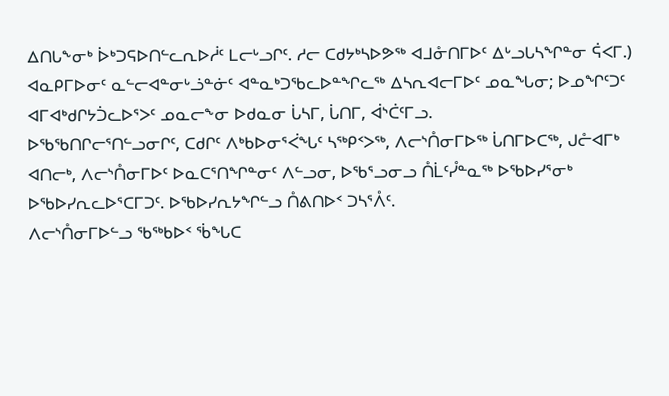ᐃᑎᒐᖕᓂᒃ ᐆᒃᑐᕋᐅᑎᓪᓚᕆᐅᓲᑦ ᒪᓕᒡᓗᒋᑦ. ᓱᓕ ᑕᑯᔭᒃᓴᐅᕗᖅ ᐊᒧᓁᑎᒥᐅᑦ ᐃᒡᓗᒐᓴᖏᓐᓂ ᕌᐸᒥ.)
ᐊᓇᑭᒥᐅᓂᑦ ᓇᓪᓕᐊᓐᓂᒡᓘᓐᓃᑦ ᐊᓐᓇᒃᑐᖃᓚᐅᓐᖏᓚᖅ ᐃᓴᕆᐊᓕᒥᐅᑦ ᓄᓇᖓᓂ; ᐅᓄᖏᑦᑐᑦ ᐊᒥᐊᒃᑯᒋᔭᑑᓚᐅᕐᐳᑦ ᓄᓇᓕᖕᓂ ᐅᑯᓇᓂ ᒑᓴᒥ, ᒑᑎᒥ, ᐋᔅᑖᑦᒥᓗ.
ᐅᖃᖃᑎᒋᓕᕐᑎᓪᓗᓂᒋᑦ, ᑕᑯᒋᑦ ᐱᒃᑲᐅᓂᕐᐹᖓᑦ ᓴᖅᑭᑉᐳᖅ, ᐱᓕᔅᑍᓂᒥᐅᖅ ᒑᑎᒥᐅᑕᖅ, ᒍᓔᐊᒥᒃ ᐊᑎᓕᒃ, ᐱᓕᔅᑍᓂᒥᐅᑦ ᐅᓇᑕᕐᑎᖏᓐᓂᑦ ᐱᓪᓗᓂ, ᐅᖃᕐᓗᓂᓗ ᑍᒫᑦᓮᓐᓇᖅ ᐅᖃᐅᓯᕐᓂᒃ ᐅᖃᐅᓯᕆᓚᐅᕐᑕᒥᑐᑦ. ᐅᖃᐅᓯᕆᔭᖏᓪᓗ ᑍᕕᑎᐅᑉ ᑐᓴᕐᐰᑦ.
ᐱᓕᔅᑍᓂᒥᐅᓪᓗ ᖃᖅᑲᐅᑉ ᖄᖓᑕ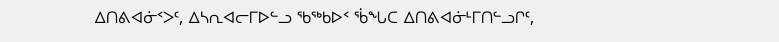ᐃᑎᕕᐊᓃᑉᐳᑦ, ᐃᓴᕆᐊᓕᒥᐅᓪᓗ ᖃᖅᑲᐅᑉ ᖄᖓᑕ ᐃᑎᕕᐊᓃᒻᒥᑎᓪᓗᒋᑦ,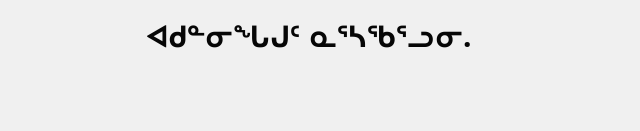ᐊᑯᓐᓂᖓᒍᑦ ᓇᕐᓴᖃᕐᓗᓂ.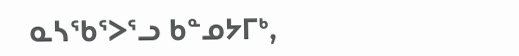ᓇᓴᖃᕐᐳᕐᓗ ᑲᓐᓄᔭᒥᒃ,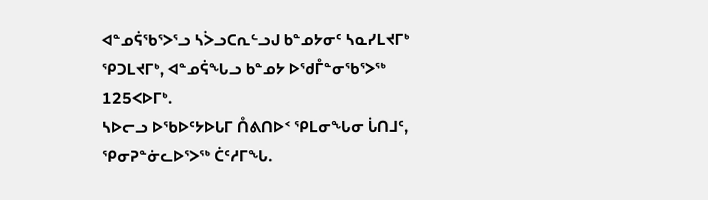ᐊᓐᓄᕌᖃᕐᐳᕐᓗ ᓴᐴᓗᑕᕆᓪᓗᒍ ᑲᓐᓄᔭᓂᑦ ᓴᓇᓯᒪᔪᒥᒃ ᕿᑐᒪᔪᒥᒃ, ᐊᓐᓄᕌᖓᓗ ᑲᓐᓄᔭ ᐅᖁᒤᓐᓂᖃᕐᐳᖅ 125ᐸᐅᒥᒃ.
ᓴᐅᓕᓗ ᐅᖃᐅᑦᔭᐅᒐᒥ ᑍᕕᑎᐅᑉ ᕿᒪᓂᖓᓂ ᒑᑎᒧᑦ, ᕿᓂᕈᓐᓃᓚᐅᕐᐳᖅ ᑖᑦᓱᒥᖓ.